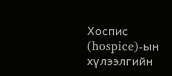Хоспис (hospice)-ын хүлээлгийн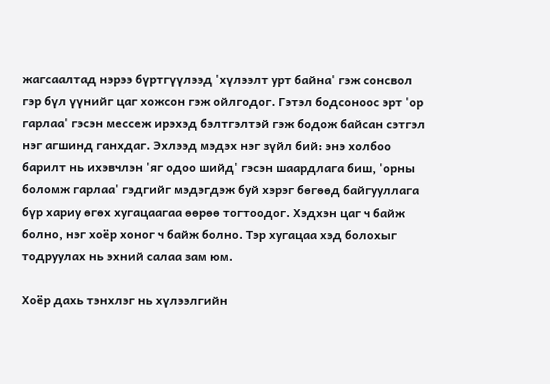жагсаалтад нэрээ бүртгүүлээд 'хүлээлт урт байна' гэж сонсвол гэр бүл үүнийг цаг хожсон гэж ойлгодог. Гэтэл бодсоноос эрт 'ор гарлаа' гэсэн мессеж ирэхэд бэлтгэлтэй гэж бодож байсан сэтгэл нэг агшинд ганхдаг. Эхлээд мэдэх нэг зүйл бий: энэ холбоо барилт нь ихэвчлэн 'яг одоо шийд' гэсэн шаардлага биш, 'орны боломж гарлаа' гэдгийг мэдэгдэж буй хэрэг бөгөөд байгууллага бүр хариу өгөх хугацаагаа өөрөө тогтоодог. Хэдхэн цаг ч байж болно, нэг хоёр хоног ч байж болно. Тэр хугацаа хэд болохыг тодруулах нь эхний салаа зам юм.

Хоёр дахь тэнхлэг нь хүлээлгийн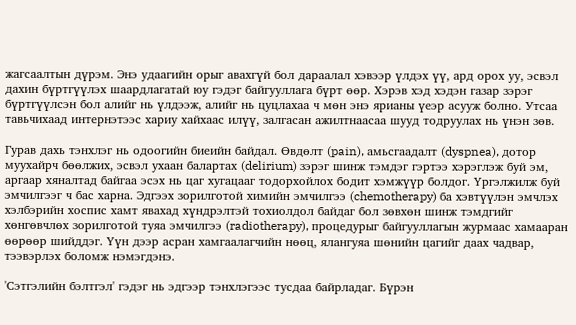жагсаалтын дүрэм. Энэ удаагийн орыг авахгүй бол дараалал хэвээр үлдэх үү, ард орох уу, эсвэл дахин бүртгүүлэх шаардлагатай юу гэдэг байгууллага бүрт өөр. Хэрэв хэд хэдэн газар зэрэг бүртгүүлсэн бол алийг нь үлдээж, алийг нь цуцлахаа ч мөн энэ ярианы үеэр асууж болно. Утсаа тавьчихаад интернэтээс хариу хайхаас илүү, залгасан ажилтнаасаа шууд тодруулах нь үнэн зөв.

Гурав дахь тэнхлэг нь одоогийн биеийн байдал. Өвдөлт (pain), амьсгаадалт (dyspnea), дотор муухайрч бөөлжих, эсвэл ухаан балартах (delirium) зэрэг шинж тэмдэг гэртээ хэрэглэж буй эм, аргаар хяналтад байгаа эсэх нь цаг хугацааг тодорхойлох бодит хэмжүүр болдог. Үргэлжилж буй эмчилгээг ч бас харна. Эдгээх зорилготой химийн эмчилгээ (chemotherapy) ба хэвтүүлэн эмчлэх хэлбэрийн хоспис хамт явахад хүндрэлтэй тохиолдол байдаг бол зөвхөн шинж тэмдгийг хөнгөвчлөх зорилготой туяа эмчилгээ (radiotherapy), процедурыг байгууллагын журмаас хамааран өөрөөр шийддэг. Үүн дээр асран хамгаалагчийн нөөц, ялангуяа шөнийн цагийг даах чадвар, тээвэрлэх боломж нэмэгдэнэ.

'Сэтгэлийн бэлтгэл' гэдэг нь эдгээр тэнхлэгээс тусдаа байрладаг. Бүрэн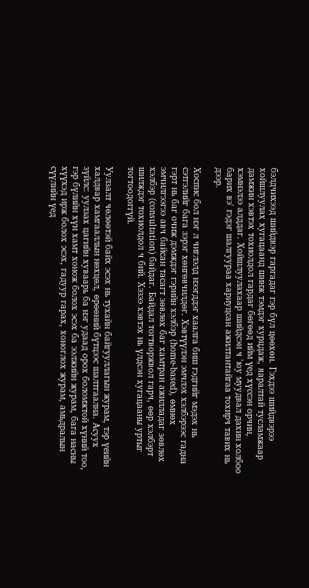бэлдчихээд шийдвэр гаргадаг гэр бүл цөөхөн. Гэхдээ шийдвэрээ хойшлуулах хугацаанд шинж тэмдэг хурцдаж, яаралтай тусламжаар дамжин хэвтэх тохиолдол гардаг бөгөөд ийм үед хүссэн орчин, хэмнэлээ алддаг. Хойшлуулахаар шийдсэн ч 'юу муудвал дахин холбоо барих вэ' гэдэг шалгуураа хариуцсан ажилтантайгаа тохирч тавих нь дээр.

Хоспис бол нэг л чиглэлд нээгддэг хаалга биш гэдгийг мэдэх нь сэтгэлийг бага зэрэг хөнгөвчилдөг. Хэвтүүлэн эмчлэх хэлбэрээс гадна гэрт нь баг очиж дэмждэг гэрийн хэлбэр (home-based), өмнөх эмчилгээгээ авч байсан тасагт зөвлөх баг хамтран ажилладаг зөвлөх хэлбэр (consultation) байдаг. Байдал тогтворжвол гарч, өөр хэлбэрт шилждэг тохиолдол ч бий. Хэзээ хэвтэх нь үлдсэн хугацааны уртыг тогтоодоггүй.

Уулзалт чөлөөтэй байх эсэх нь тухайн байгууллагын журам, тэр үеийн халдвар хамгааллын нөхцөл, өрөөний бүтцээс шалтгаална. Асуух зүйлс: уулзах цагийн хуваарь ба нэг удаад орох боломжтой хүний тоо, гэр бүлийн хүн хамт хонож болох эсэх ба ээлжийн журам, бага насны хүүхэд ирж болох эсэх, гадуур гарах, хоноглох журам, амьдралын сүүлийн үед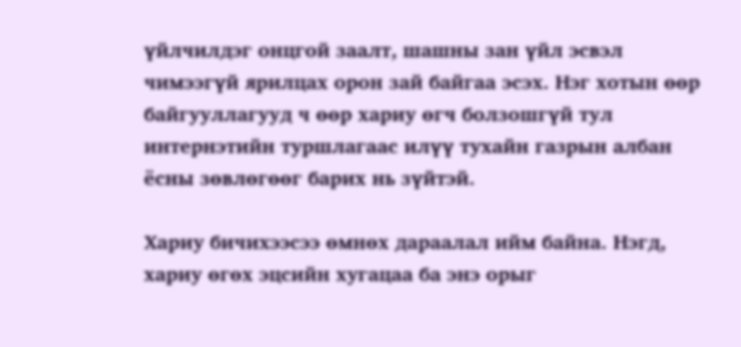үйлчилдэг онцгой заалт, шашны зан үйл эсвэл чимээгүй ярилцах орон зай байгаа эсэх. Нэг хотын өөр байгууллагууд ч өөр хариу өгч болзошгүй тул интернэтийн туршлагаас илүү тухайн газрын албан ёсны зөвлөгөөг барих нь зүйтэй.

Хариу бичихээсээ өмнөх дараалал ийм байна. Нэгд, хариу өгөх эцсийн хугацаа ба энэ орыг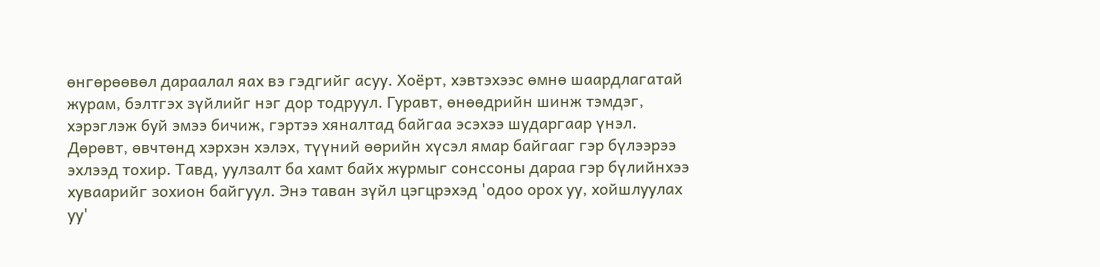өнгөрөөвөл дараалал яах вэ гэдгийг асуу. Хоёрт, хэвтэхээс өмнө шаардлагатай журам, бэлтгэх зүйлийг нэг дор тодруул. Гуравт, өнөөдрийн шинж тэмдэг, хэрэглэж буй эмээ бичиж, гэртээ хяналтад байгаа эсэхээ шударгаар үнэл. Дөрөвт, өвчтөнд хэрхэн хэлэх, түүний өөрийн хүсэл ямар байгааг гэр бүлээрээ эхлээд тохир. Тавд, уулзалт ба хамт байх журмыг сонссоны дараа гэр бүлийнхээ хуваарийг зохион байгуул. Энэ таван зүйл цэгцрэхэд 'одоо орох уу, хойшлуулах уу'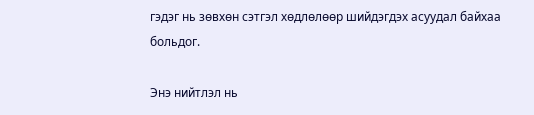гэдэг нь зөвхөн сэтгэл хөдлөлөөр шийдэгдэх асуудал байхаа больдог.

Энэ нийтлэл нь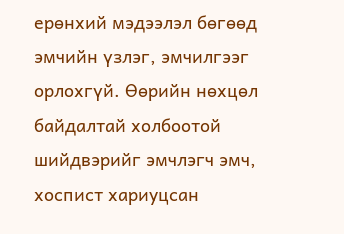ерөнхий мэдээлэл бөгөөд эмчийн үзлэг, эмчилгээг орлохгүй. Өөрийн нөхцөл байдалтай холбоотой шийдвэрийг эмчлэгч эмч, хоспист хариуцсан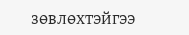зөвлөхтэйгээ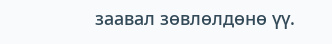заавал зөвлөлдөнө үү.